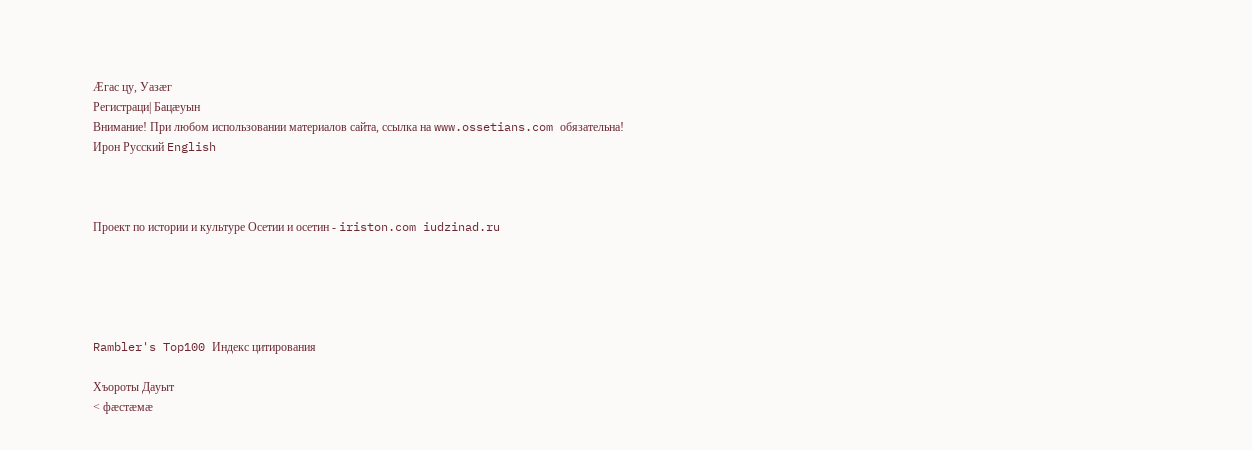Æгас цу, Уазæг
Регистраци| Бацæуын
Внимание! При любом использовании материалов сайта, ссылка на www.ossetians.com обязательна!
Ирон Русский English



Проект по истории и культуре Осетии и осетин - iriston.com iudzinad.ru





Rambler's Top100 Индекс цитирования

Хъороты Дауыт
< фæстæмæ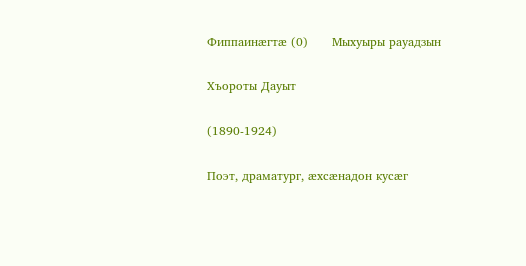Фиппаинæгтæ (0)      Мыхуыры рауадзын

Хъороты Дауыт

(1890-1924)

Поэт, драматург, æхсæнадон кусæг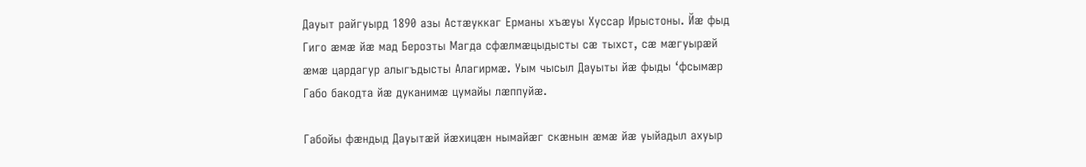Дауыт райгуырд 1890 азы Астæуккаг Ерманы хъæуы Хуссар Ирыстоны. Йæ фыд Гиго æмæ йæ мад Берозты Магда сфæлмæцыдысты сæ тыхст, сæ мæгуырæй æмæ цардагур алыгъдысты Алагирмæ. Уым чысыл Дауыты йæ фыды ‘фсымæр Габо бакодта йæ дуканимæ цумайы лæппуйæ.

Габойы фæндыд Дауытæй йæхицæн нымайæг скæнын æмæ йæ уыйадыл ахуыр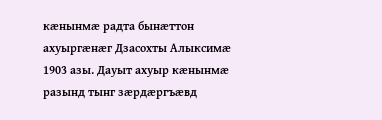кæнынмæ радта бынæттон ахуыргæнæг Дзасохты Алыксимæ 1903 азы. Дауыт ахуыр кæнынмæ разынд тынг зæрдæргъæвд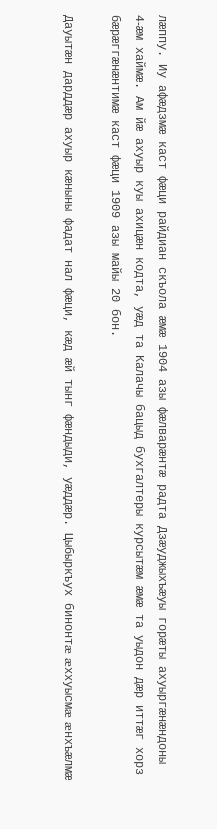лæппу. Иу афæдзмæ каст фæци райдиан скъола æмæ 1904 азы фæлварæнтæ радта Дзæуджыхъæуы горæты ахуыргæнæндоны 4-æм хаймæ. Ам йæ ахуыр куы ахицæн кодта, уæд та Калачы бацыд бухгалтеры курсытæм æмæ та уыдон дæр иттæг хорз бæрæггæнæнтимæ каст фæци 1909 азы майы 20 бон.

Дауытæн дарддæр ахуыр кæныны фадат нал фæци, кæд æй тынг фæндыди, уæддæр. Цыбыркъух бинонтæ æххуысмæ æнхъæлмæ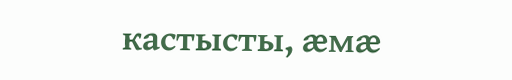кастысты, æмæ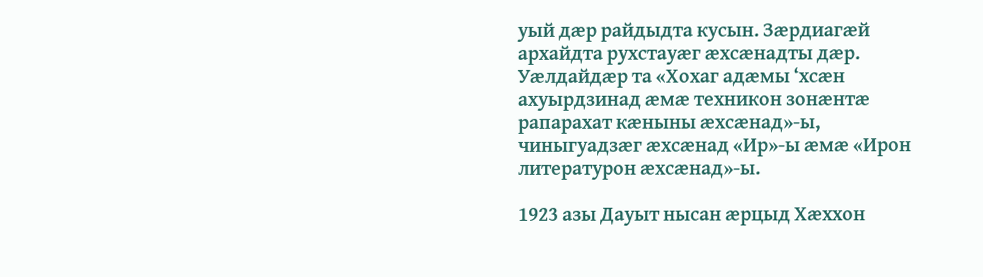уый дæр райдыдта кусын. Зæрдиагæй архайдта рухстауæг æхсæнадты дæр. Уæлдайдæр та «Хохаг адæмы ‘хсæн ахуырдзинад æмæ техникон зонæнтæ рапарахат кæныны æхсæнад»-ы, чиныгуадзæг æхсæнад «Ир»-ы æмæ «Ирон литературон æхсæнад»-ы.

1923 азы Дауыт нысан æрцыд Хæххон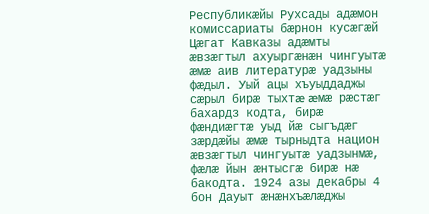Республикæйы Рухсады адæмон комиссариаты бæрнон кусæгæй Цæгат Кавказы адæмты æвзæгтыл ахуыргæнæн чингуытæ æмæ аив литературæ уадзыны фæдыл. Уый ацы хъуыддаджы сæрыл бирæ тыхтæ æмæ рæстæг бахардз кодта, бирæ фæндиæгтæ уыд йæ сыгъдæг зæрдæйы æмæ тырныдта национ æвзæгтыл чингуытæ уадзынмæ, фæлæ йын æнтысгæ бирæ нæ бакодта. 1924 азы декабры 4 бон Дауыт æнæнхъæлæджы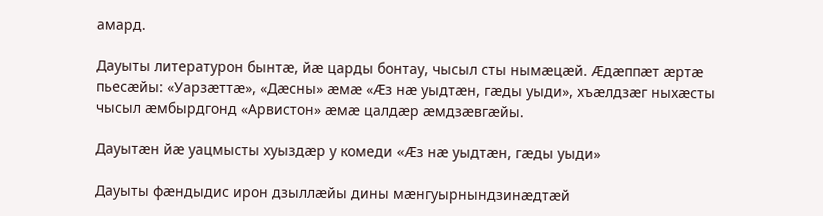амард.

Дауыты литературон бынтæ, йæ царды бонтау, чысыл сты нымæцæй. Æдæппæт æртæ пьесæйы: «Уарзæттæ», «Дæсны» æмæ «Æз нæ уыдтæн, гæды уыди», хъæлдзæг ныхæсты чысыл æмбырдгонд «Арвистон» æмæ цалдæр æмдзæвгæйы.

Дауытæн йæ уацмысты хуыздæр у комеди «Æз нæ уыдтæн, гæды уыди»

Дауыты фæндыдис ирон дзыллæйы дины мæнгуырнындзинæдтæй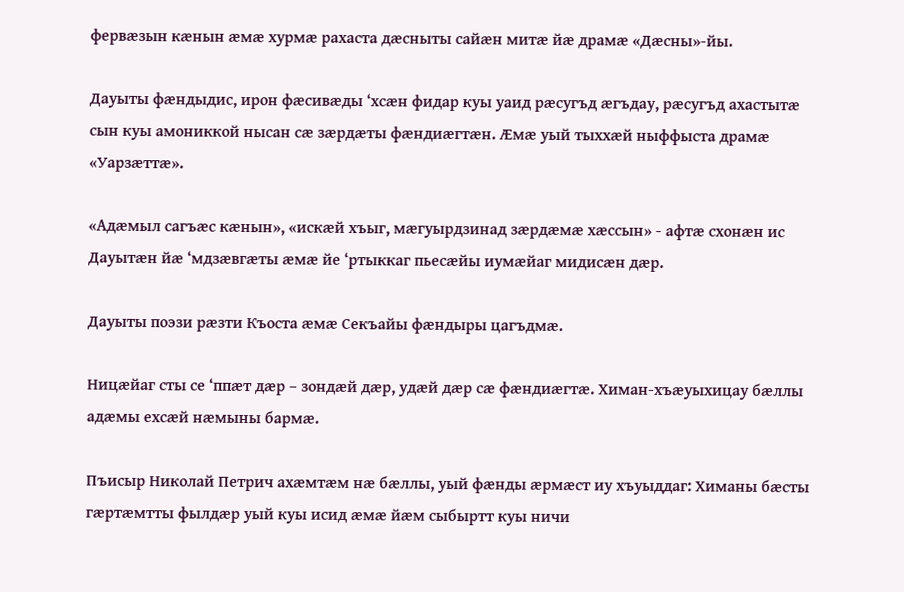фервæзын кæнын æмæ хурмæ рахаста дæсныты сайæн митæ йæ драмæ «Дæсны»-йы.

Дауыты фæндыдис, ирон фæсивæды ‘хсæн фидар куы уаид рæсугъд æгъдау, рæсугъд ахастытæ сын куы амониккой нысан сæ зæрдæты фæндиæгтæн. Æмæ уый тыххæй ныффыста драмæ «Уарзæттæ».

«Адæмыл сагъæс кæнын», «искæй хъыг, мæгуырдзинад зæрдæмæ хæссын» - афтæ схонæн ис Дауытæн йæ ‘мдзæвгæты æмæ йе ‘ртыккаг пьесæйы иумæйаг мидисæн дæр.

Дауыты поэзи рæзти Къоста æмæ Секъайы фæндыры цагъдмæ.

Ницæйаг сты се ‘ппæт дæр – зондæй дæр, удæй дæр сæ фæндиæгтæ. Химан-хъæуыхицау бæллы адæмы ехсæй нæмыны бармæ.

Пъисыр Николай Петрич ахæмтæм нæ бæллы, уый фæнды æрмæст иу хъуыддаг: Химаны бæсты гæртæмтты фылдæр уый куы исид æмæ йæм сыбыртт куы ничи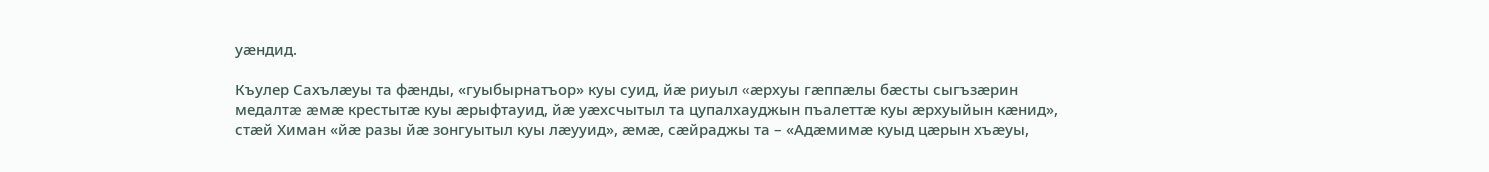уæндид.

Къулер Сахълæуы та фæнды, «гуыбырнатъор» куы суид, йæ риуыл «æрхуы гæппæлы бæсты сыгъзæрин медалтæ æмæ крестытæ куы æрыфтауид, йæ уæхсчытыл та цупалхауджын пъалеттæ куы æрхуыйын кæнид», стæй Химан «йæ разы йæ зонгуытыл куы лæууид», æмæ, сæйраджы та – «Адæмимæ куыд цæрын хъæуы,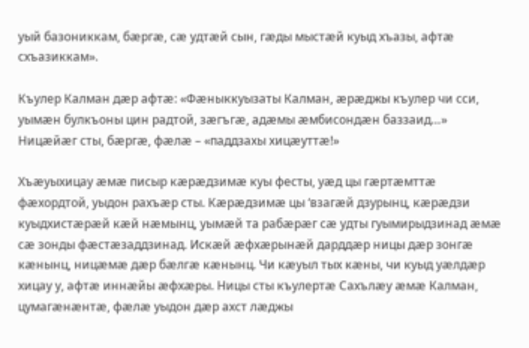уый базониккам, бæргæ, сæ удтæй сын, гæды мыстæй куыд хъазы, афтæ схъазиккам».

Къулер Калман дæр афтæ: «Фæныккуызаты Калман, æрæджы къулер чи сси, уымæн булкъоны цин радтой, зæгъгæ, адæмы æмбисондæн баззаид…» Ницæйæг сты, бæргæ, фæлæ – «паддзахы хицæуттæ!»

Хъæуыхицау æмæ писыр кæрæдзимæ куы фесты, уæд цы гæртæмттæ фæхордтой, уыдон рахъæр сты. Кæрæдзимæ цы ‘взагæй дзурынц, кæрæдзи куыдхистæрæй кæй нæмынц, уымæй та рабæрæг сæ удты гуымирыдзинад æмæ сæ зонды фæстæзаддзинад. Искæй æфхæрынæй дарддæр ницы дæр зонгæ кæнынц, ницæмæ дæр бæлгæ кæнынц. Чи кæуыл тых кæны, чи куыд уæлдæр хицау у, афтæ иннæйы æфхæры. Ницы сты къулертæ Сахълæу æмæ Калман, цумагæнæнтæ, фæлæ уыдон дæр ахст лæджы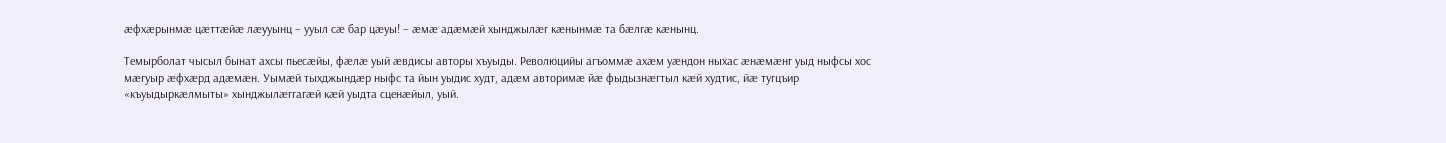æфхæрынмæ цæттæйæ лæууынц – ууыл сæ бар цæуы! – æмæ адæмæй хынджылæг кæнынмæ та бæлгæ кæнынц.

Темырболат чысыл бынат ахсы пьесæйы, фæлæ уый æвдисы авторы хъуыды. Революцийы агъоммæ ахæм уæндон ныхас æнæмæнг уыд ныфсы хос мæгуыр æфхæрд адæмæн. Уымæй тыхджындæр ныфс та йын уыдис худт, адæм авторимæ йæ фыдызнæгтыл кæй худтис, йæ тугцъир «къуыдыркæлмыты» хынджылæггагæй кæй уыдта сценæйыл, уый.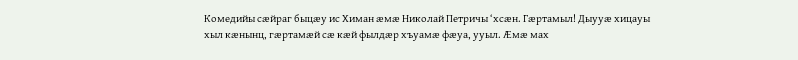Комедийы сæйраг быцæу ис Химан æмæ Николай Петричы ‘хсæн. Гæртамыл! Дыууæ хицауы хыл кæнынц, гæртамæй сæ кæй фылдæр хъуамæ фæуа, ууыл. Æмæ мах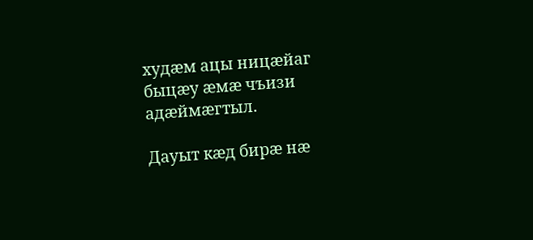худæм ацы ницæйаг быцæу æмæ чъизи адæймæгтыл.

Дауыт кæд бирæ нæ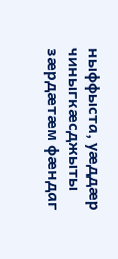ныффыста, уæддæр чиныгкæсджыты зæрдæтæм фæндаг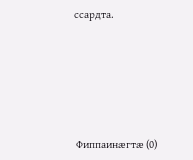ссардта.





 Фиппаинæгтæ (0)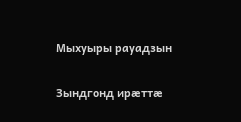Мыхуыры рауадзын

Зындгонд ирæттæ